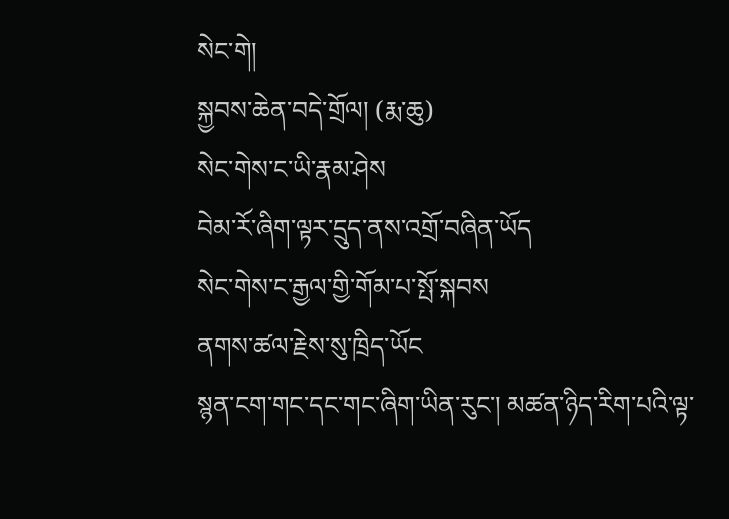སེང་གེ།
སྐྱབས་ཆེན་བདེ་གྲོལ། (རྨ་ཆུ)
སེང་གེས་ང་ཡི་རྣམ་ཤེས
བེམ་རོ་ཞིག་ལྟར་དྲུད་ནས་འགྲོ་བཞིན་ཡོད
སེང་གེས་ང་རྒྱལ་གྱི་གོམ་པ་སྤོ་སྐབས
ནགས་ཚལ་རྗེས་སུ་ཁྲིད་ཡོང
སྙན་ངག་གང་དང་གང་ཞིག་ཡིན་རུང་། མཚན་ཉིད་རིག་པའི་ལྟ་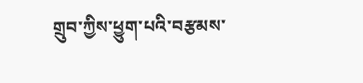གྲུབ་ཀྱིས་ཕྱུག་པའི་བརྩམས་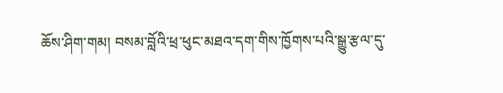ཆོས་ཤིག་གམ། བསམ་བློའི་ཕྲ་ཕུང་མཐའ་དག་གིས་ཁྱོགས་པའི་སྒྱུ་རྩལ་དུ་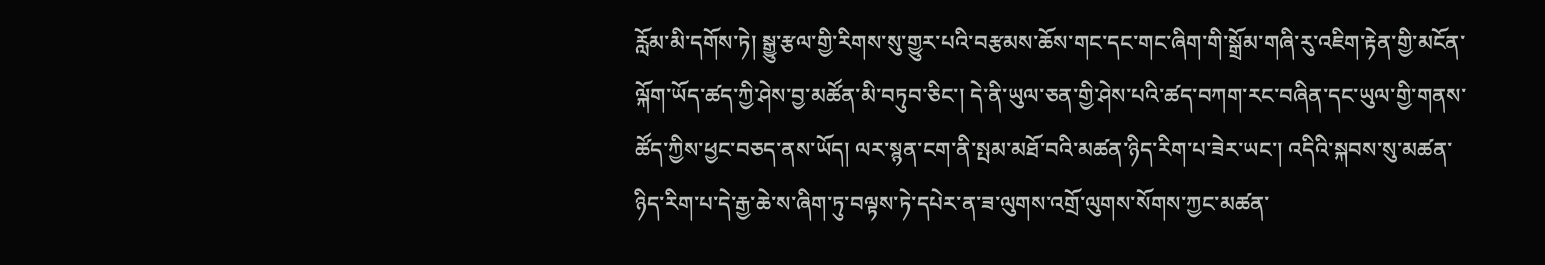རློམ་མི་དགོས་ཏེ། སྒྱུ་རྩལ་གྱི་རིགས་སུ་གྱུར་པའི་བརྩམས་ཆོས་གང་དང་གང་ཞིག་གི་སྒྲོམ་གཞི་རུ་འཇིག་རྟེན་གྱི་མངོན་ལྐོག་ཡོད་ཚད་ཀྱི་ཤེས་བྱ་མཚོན་མི་བཏུབ་ཅིང་། དེ་ནི་ཡུལ་ཅན་གྱི་ཤེས་པའི་ཚད་བཀག་རང་བཞིན་དང་ཡུལ་གྱི་གནས་ཚོད་ཀྱིས་ཕྱང་བཅད་ནས་ཡོད། ལར་སྙན་ངག་ནི་སྤམ་མཐོ་བའི་མཚན་ཉིད་རིག་པ་ཟེར་ཡང་། འདིའི་སྐབས་སུ་མཚན་ཉིད་རིག་པ་དེ་རྒྱ་ཆེ་ས་ཞིག་ཏུ་བལྟས་ཏེ་དཔེར་ན་ཟ་ལུགས་འགྲོ་ལུགས་སོགས་ཀྱང་མཚན་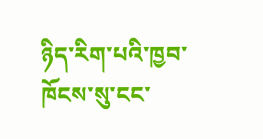ཉིད་རིག་པའི་ཁྱབ་ཁོངས་སུ་ངང་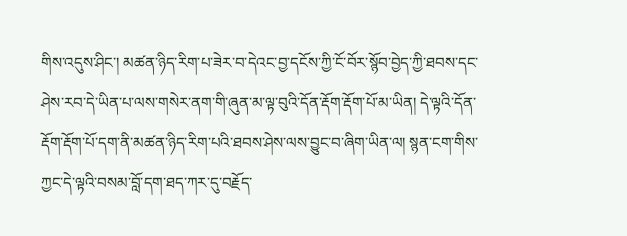གིས་འདུས་ཤིང་། མཚན་ཉིད་རིག་པ་ཟེར་བ་དེའང་བྱ་དངོས་ཀྱི་ངོ་བོར་སྙོབ་བྱེད་ཀྱི་ཐབས་དང་ཤེས་རབ་དེ་ཡིན་པ་ལས་གསེར་ནག་གི་ཞུན་མ་ལྟ་བུའི་དོན་རྡོག་རྡོག་པོ་མ་ཡིན། དེ་ལྟའི་དོན་རྡོག་རྡོག་པོ་དག་ནི་མཚན་ཉིད་རིག་པའི་ཐབས་ཤེས་ལས་བྱུང་བ་ཞིག་ཡིན་ལ། སྙན་ངག་གིས་ཀྱང་དེ་ལྟའི་བསམ་བློ་དག་ཐད་ཀར་དུ་བརྗོད་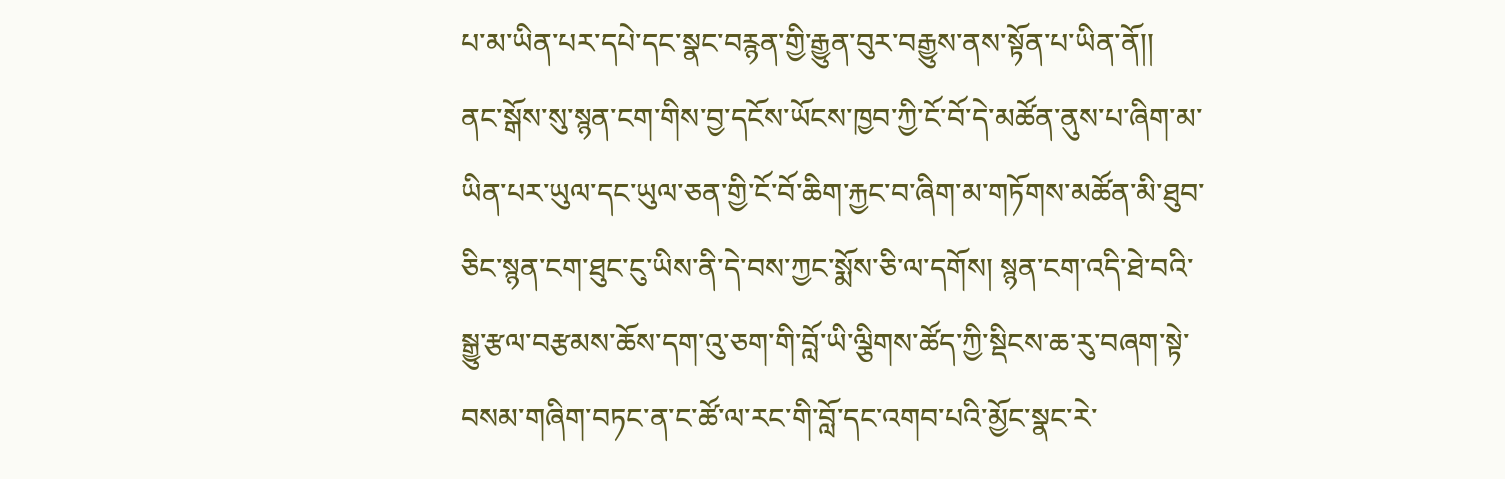པ་མ་ཡིན་པར་དཔེ་དང་སྣང་བརྙན་གྱི་རྒྱུན་བུར་བརྒྱུས་ནས་སྟོན་པ་ཡིན་ནོ།།
ནང་སྒོས་སུ་སྙན་ངག་གིས་བྱ་དངོས་ཡོངས་ཁྱབ་ཀྱི་ངོ་བོ་དེ་མཚོན་ནུས་པ་ཞིག་མ་ཡིན་པར་ཡུལ་དང་ཡུལ་ཅན་གྱི་ངོ་བོ་ཆིག་རྐྱང་བ་ཞིག་མ་གཏོགས་མཚོན་མི་ཐུབ་ཅིང་སྙན་ངག་ཐུང་ངུ་ཡིས་ནི་དེ་བས་ཀྱང་སྨོས་ཅི་ལ་དགོས། སྙན་ངག་འདི་ཐེ་བའི་སྒྱུ་རྩལ་བརྩམས་ཆོས་དག་འུ་ཅག་གི་བློ་ཡི་ལྕིགས་ཚོད་ཀྱི་སྡིངས་ཆ་རུ་བཞག་སྟེ་བསམ་གཞིག་བཏང་ན་ང་ཚོ་ལ་རང་གི་བློ་དང་འགབ་པའི་མྱོང་སྣང་རེ་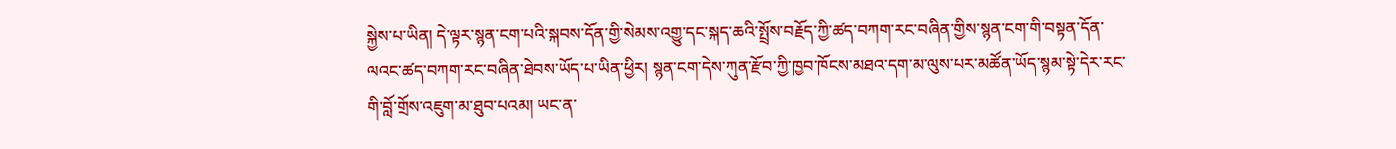སྐྱེས་པ་ཡིན། དེ་ལྟར་སྙན་ངག་པའི་སྐབས་དོན་གྱི་སེམས་འགྱུ་དང་སྐད་ཆའི་སྤྲོས་བརྗོད་ཀྱི་ཚད་བཀག་རང་བཞིན་གྱིས་སྙན་ངག་གི་བསྟན་དོན་ལའང་ཚད་བཀག་རང་བཞིན་ཐེབས་ཡོད་པ་ཡིན་ཕྱིར། སྙན་ངག་དེས་ཀུན་རྫོབ་ཀྱི་ཁྱབ་ཁོངས་མཐའ་དག་མ་ལུས་པར་མཚོན་ཡོད་སྙམ་སྟེ་དེར་རང་གི་བློ་གྲོས་འཇུག་མ་ཐུབ་པའམ། ཡང་ན་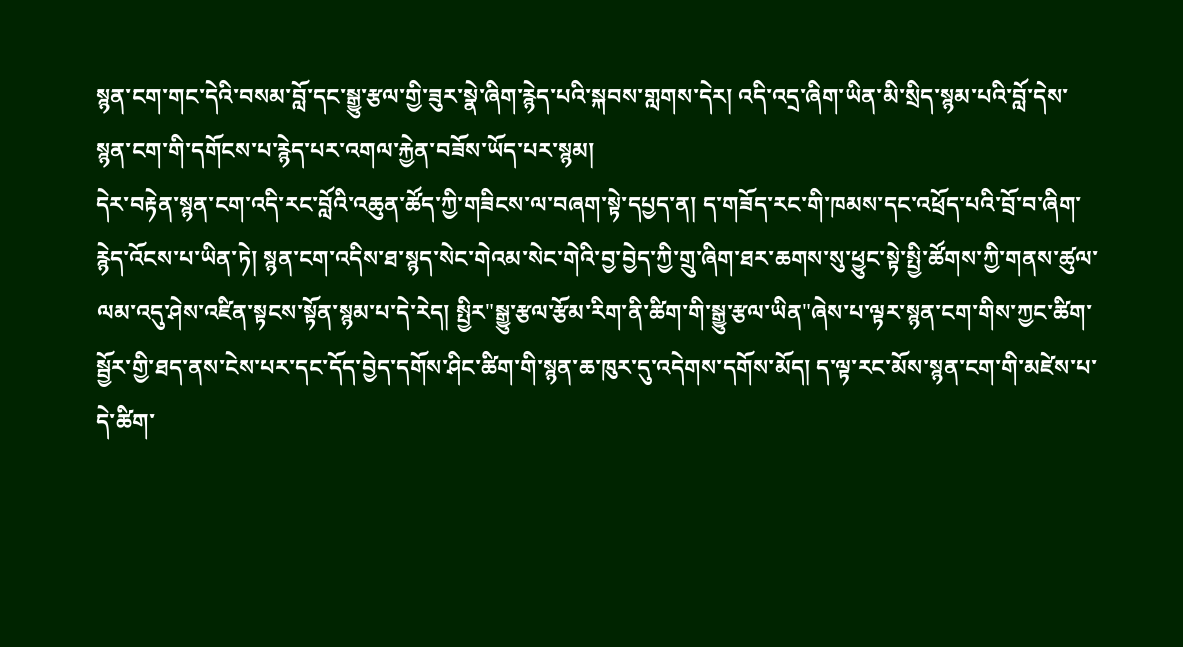སྙན་ངག་གང་དེའི་བསམ་བློ་དང་སྒྱུ་རྩལ་གྱི་ཟུར་སྣེ་ཞིག་རྙེད་པའི་སྐབས་གླགས་དེར། འདི་འདྲ་ཞིག་ཡིན་མི་སྲིད་སྙམ་པའི་བློ་དེས་སྙན་ངག་གི་དགོངས་པ་རྙེད་པར་འགལ་རྐྱེན་བཟོས་ཡོད་པར་སྙམ།
དེར་བརྟེན་སྙན་ངག་འདི་རང་བློའི་འཆུན་ཚོད་ཀྱི་གཟིངས་ལ་བཞག་སྟེ་དཔྱད་ན། ད་གཟོད་རང་གི་ཁམས་དང་འཕྲོད་པའི་བྲོ་བ་ཞིག་རྙེད་འོངས་པ་ཡིན་ཏེ། སྙན་ངག་འདིས་ཐ་སྙད་སེང་གེའམ་སེང་གེའི་བྱ་བྱེད་ཀྱི་གྲུ་ཞིག་ཐར་ཆགས་སུ་ཕྱུང་སྟེ་སྤྱི་ཚོགས་ཀྱི་གནས་ཚུལ་ལམ་འདུ་ཤེས་འཛིན་སྟངས་སྟོན་སྙམ་པ་དེ་རེད། སྤྱིར"སྒྱུ་རྩལ་རྩོམ་རིག་ནི་ཚིག་གི་སྒྱུ་རྩལ་ཡིན"ཞེས་པ་ལྟར་སྙན་ངག་གིས་ཀྱང་ཚིག་སྦྱོར་གྱི་ཐད་ནས་ངེས་པར་དང་དོད་བྱེད་དགོས་ཤིང་ཚིག་གི་སྙན་ཆ་ཁུར་དུ་འདེགས་དགོས་མོད། ད་ལྟ་རང་མོས་སྙན་ངག་གི་མཛེས་པ་དེ་ཚིག་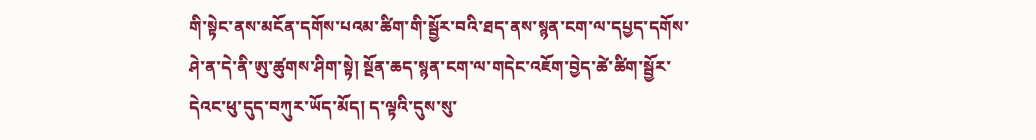གི་སྟེང་ནས་མངོན་དགོས་པའམ་ཚིག་གི་སྦྱོར་བའི་ཐད་ནས་སྙན་ངག་ལ་དཔྱད་དགོས་ཤེ་ན་དེ་ནི་ཨུ་ཚུགས་ཤིག་སྟེ། སྔོན་ཆད་སྙན་ངག་ལ་གདེང་འཇོག་བྱེད་ཚེ་ཚིག་སྦྱོར་དེའང་ཕུ་དུད་བཀུར་ཡོད་མོད། ད་ལྟའི་དུས་སུ་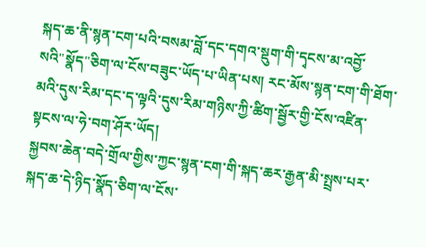སྐད་ཆ་ནི་སྙན་ངག་པའི་བསམ་བློ་དང་དགའ་སྡུག་གི་དྭངས་མ་འབྱོ་སའི"སྣོད"ཅིག་ལ་ངོས་བཟུང་ཡོད་པ་ཡིན་པས། རང་མོས་སྙན་ངག་གི་ཐོག་མའི་དུས་རིམ་དང་ད་ལྟའི་དུས་རིམ་གཉིས་ཀྱི་ཚིག་སྦྱོར་གྱི་ངོས་འཛིན་སྟངས་ལ་ཧེ་བག་ཤོར་ཡོད།
སྐྱབས་ཆེན་བདེ་གྲོལ་གྱིས་ཀྱང་སྙན་ངག་གི་སྐད་ཆར་རྒྱན་མི་སྤྲས་པར་སྐད་ཆ་དེ་ཉིད་སྣོད་ཅིག་ལ་ངོས་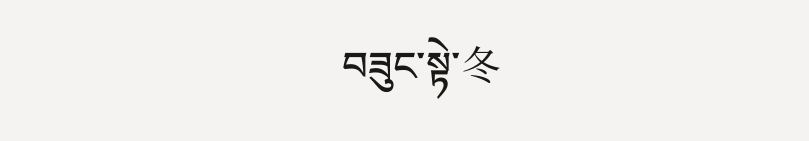བཟུང་སྟེ་冬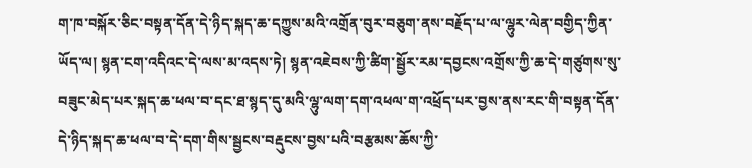ག་ཁ་བསྐོར་ཅིང་བསྟན་དོན་དེ་ཉིད་སྐད་ཆ་དཀྱུས་མའི་འགྲོན་བུར་བཅུག་ནས་བརྗོད་པ་ལ་ལྷུར་ལེན་བགྱིད་ཀྱིན་ཡོད་ལ། སྙན་ངག་འདིའང་དེ་ལས་མ་འདས་ཏེ། སྙན་འཇེབས་ཀྱི་ཚིག་སྦྱོར་རམ་དབྱངས་འགྲོས་ཀྱི་ཆ་དེ་གཙུགས་སུ་བཟུང་མེད་པར་སྐད་ཆ་ཕལ་བ་དང་ཐ་སྙད་དུ་མའི་ལྷུ་ལག་དག་འཕལ་ག་འཕྲོད་པར་བྱས་ནས་རང་གི་བསྟན་དོན་དེ་ཉིད་སྐད་ཆ་ཕལ་བ་དེ་དག་གིས་སྦྱངས་བརྡུངས་བྱས་པའི་བརྩམས་ཆོས་ཀྱི་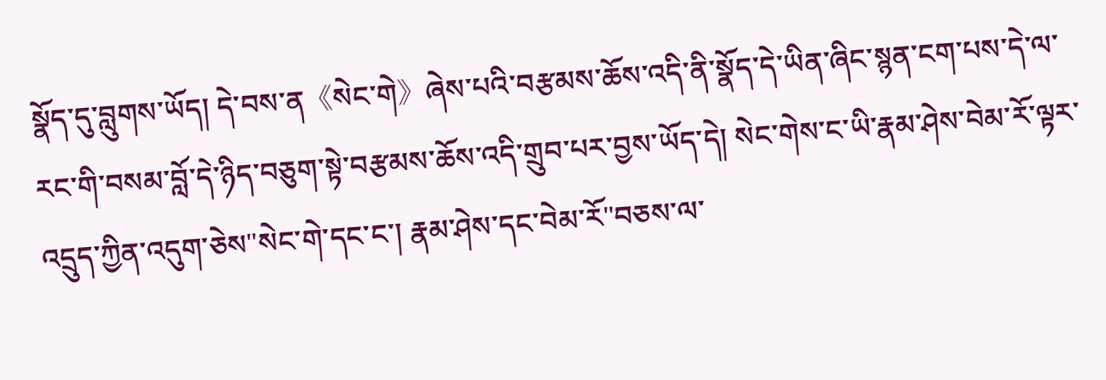སྣོད་དུ་བླུགས་ཡོད། དེ་བས་ན《སེང་གེ》ཞེས་པའི་བརྩམས་ཆོས་འདི་ནི་སྣོད་དེ་ཡིན་ཞིང་སྙན་ངག་པས་དེ་ལ་རང་གི་བསམ་བློ་དེ་ཉིད་བཅུག་སྟེ་བརྩམས་ཆོས་འདི་གྲུབ་པར་བྱས་ཡོད་དེ། སེང་གེས་ང་ཡི་རྣམ་ཤེས་བེམ་རོ་ལྟར་འདྲུད་ཀྱིན་འདུག་ཅེས"སེང་གེ་དང་ང་། རྣམ་ཤེས་དང་བེམ་རོ"བཅས་ལ་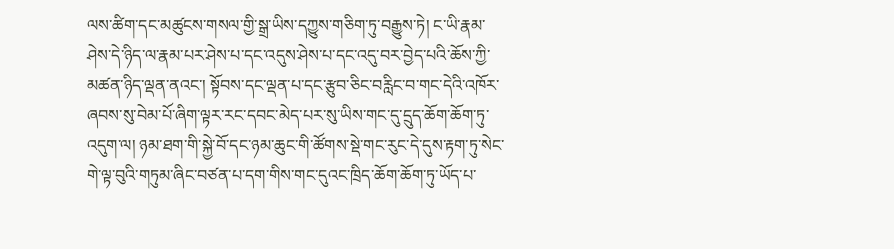ལས་ཚིག་དང་མཚུངས་གསལ་གྱི་སྒྲ་ཡིས་དཀྱུས་གཅིག་ཏུ་བརྒྱུས་ཏེ། ང་ཡི་རྣམ་ཤེས་དེ་ཉིད་ལ་རྣམ་པར་ཤེས་པ་དང་འདུས་ཤེས་པ་དང་འདུ་བར་བྱེད་པའི་ཆོས་ཀྱི་མཚན་ཉིད་ལྡན་ནའང་། སྟོབས་དང་ལྡན་པ་དང་རྩུབ་ཅིང་བརླིང་བ་གང་དེའི་འཁོར་ཞབས་སུ་བེམ་པོ་ཞིག་ལྟར་རང་དབང་མེད་པར་སུ་ཡིས་གང་དུ་དྲུད་ཆོག་ཆོག་ཏུ་འདུག་ལ། ཉམ་ཐག་གི་སྐྱེ་བོ་དང་ཉམ་ཆུང་གི་ཚོགས་སྡེ་གང་རུང་དེ་དུས་རྟག་ཏུ་སེང་གེ་ལྟ་བུའི་གཏུམ་ཞིང་བཙན་པ་དག་གིས་གང་དུའང་ཁྲིད་ཆོག་ཆོག་ཏུ་ཡོད་པ་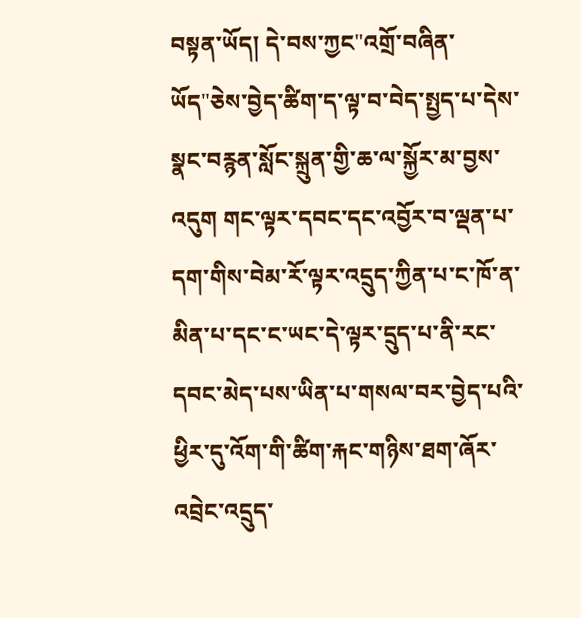བསྟན་ཡོད། དེ་བས་ཀྱང"འགྲོ་བཞིན་ཡོད"ཅེས་བྱེད་ཚིག་ད་ལྟ་བ་བེད་སྤྱད་པ་དེས་སྣང་བརྙན་སློང་སྐྲུན་གྱི་ཆ་ལ་སྐྱོར་མ་བྱས་འདུག གང་ལྟར་དབང་དང་འབྱོར་བ་ལྡན་པ་དག་གིས་བེམ་རོ་ལྟར་འདྲུད་ཀྱིན་པ་ང་ཁོ་ན་མིན་པ་དང་ང་ཡང་དེ་ལྟར་དྲུད་པ་ནི་རང་དབང་མེད་པས་ཡིན་པ་གསལ་བར་བྱེད་པའི་ཕྱིར་དུ་འོག་གི་ཚིག་རྐང་གཉིས་ཐག་ཞོར་འབྲེང་འདྲུད་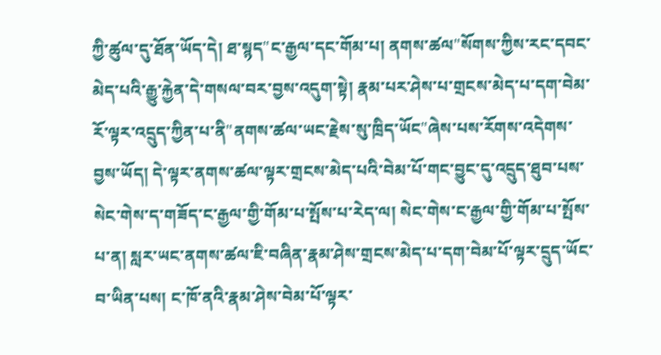ཀྱི་ཚུལ་དུ་ཐོན་ཡོད་དེ། ཐ་སྙད"ང་རྒྱལ་དང་གོམ་པ། ནགས་ཚལ"སོགས་ཀྱིས་རང་དབང་མེད་པའི་རྒྱུ་རྐྱེན་དེ་གསལ་བར་བྱས་འདུག་སྟེ། རྣམ་པར་ཤེས་པ་གྲངས་མེད་པ་དག་བེམ་རོ་ལྟར་འདྲུད་ཀྱིན་པ་ནི"ནགས་ཚལ་ཡང་རྗེས་སུ་ཁྲིད་ཡོང"ཞེས་པས་རོགས་འདེགས་བྱས་ཡོད། དེ་ལྟར་ནགས་ཚལ་ལྟར་གྲངས་མེད་པའི་བེམ་པོ་གང་བྱུང་དུ་འདྲུད་ཐུབ་པས་སེང་གེས་ད་གཟོད་ང་རྒྱལ་གྱི་གོམ་པ་སྤོས་པ་རེད་ལ། སེང་གེས་ང་རྒྱལ་གྱི་གོམ་པ་སྤོས་པ་ན། སླར་ཡང་ནགས་ཚལ་ཇི་བཞིན་རྣམ་ཤེས་གྲངས་མེད་པ་དག་བེམ་པོ་ལྟར་དྲུད་ཡོང་བ་ཡིན་པས། ང་ཁོ་ནའི་རྣམ་ཤེས་བེམ་པོ་ལྟར་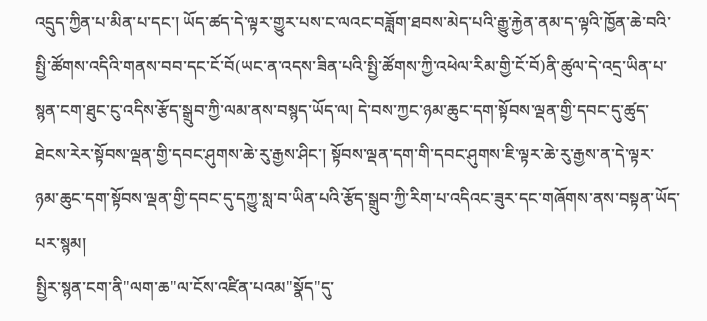འདྲུད་ཀྱིན་པ་མིན་པ་དང་། ཡོད་ཚད་དེ་ལྟར་གྱུར་པས་ང་ལའང་བཟློག་ཐབས་མེད་པའི་རྒྱུ་རྐྱེན་ནམ་ད་ལྟའི་ཁྱོན་ཆེ་བའི་སྤྱི་ཚོགས་འདིའི་གནས་བབ་དང་ངོ་བོ(ཡང་ན་འདས་ཟིན་པའི་སྤྱི་ཚོགས་ཀྱི་འཕེལ་རིམ་གྱི་ངོ་བོ)ནི་ཚུལ་དེ་འདྲ་ཡིན་པ་སྙན་ངག་ཐུང་ངུ་འདིས་རྩོད་སྒྲུབ་ཀྱི་ལམ་ནས་བསྙད་ཡོད་ལ། དེ་བས་ཀྱང་ཉམ་ཆུང་དག་སྟོབས་ལྡན་གྱི་དབང་དུ་ཚུད་ཐེངས་རེར་སྟོབས་ལྡན་གྱི་དབང་ཤུགས་ཆེ་རུ་རྒྱས་ཤིང་། སྟོབས་ལྡན་དག་གི་དབང་ཤུགས་ཇི་ལྟར་ཆེ་རུ་རྒྱས་ན་དེ་ལྟར་ཉམ་ཆུང་དག་སྟོབས་ལྡན་གྱི་དབང་དུ་དཀྱུ་སླ་བ་ཡིན་པའི་རྩོད་སྒྲུབ་ཀྱི་རིག་པ་འདིའང་ཟུར་དང་གཞོགས་ནས་བསྟན་ཡོད་པར་སྙམ།
སྤྱིར་སྙན་ངག་ནི"ལག་ཆ"ལ་ངོས་འཛིན་པའམ"སྣོད"དུ་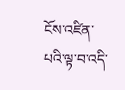ངོས་འཛིན་པའི་ལྟ་བ་འདི་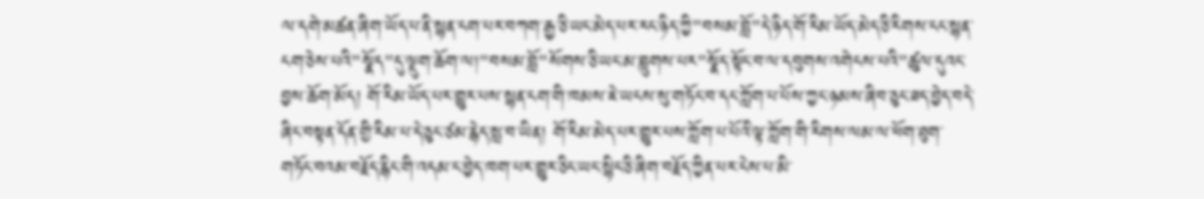ལ་དགེ་མཚན་ཞིག་ཡོད་པ་ནི་སྙན་ངག་པར་བཀག་རྒྱ་ཅི་ཡང་མེད་པར་རང་ཉིད་ཀྱི"བསམ་བློ"དེ་ཉིད་གོ་རིམ་ཡོད་མེད་ཅི་རིགས་ངང་སྙན་ངག་ཅེས་པའི"སྣོད"དུ་ལྡུག་ཆོག་ལ།"བསམ་བློ"སོགས་ཅི་ཡང་མ་བླུགས་པར"སྣོད་སྟོང་བ་ལ་དབུགས་འགེངས་པའི"ཚུལ་དུའང་བྱས་ཆོག་མོད། གོ་རིམ་ཡོད་པར་གྱུར་པས་སྙན་ངག་གི་ཁམས་ཇེ་ཡངས་སུ་གཏོང་བ་དང་ཀློག་པ་པོས་ཀྱང་ཉམས་ཞིབ་ཅུང་ཟད་བྱེད་བདེ་ཞིང་བསྟན་དོན་གྱི་རིམ་པ་དེ་ཅུང་ཙམ་རྙེད་སླ་བ་ཡིན། གོ་རིམ་མེད་པར་གྱུར་པས་ཀློག་པ་པོའི་ལྟ་ཀློག་གི་རིགས་ལམ་ལ་ཕོག་ཐུག་གཏོང་བའམ་བརྗོད་རྙིང་གི་འདམ་ང་བྱེད་ཁག་པར་གྱུར་ཅིང་ཡང་སྙིང་ཅི་ཞིག་བརྗོད་ཀྱིན་པར་ངེས་པ་མི་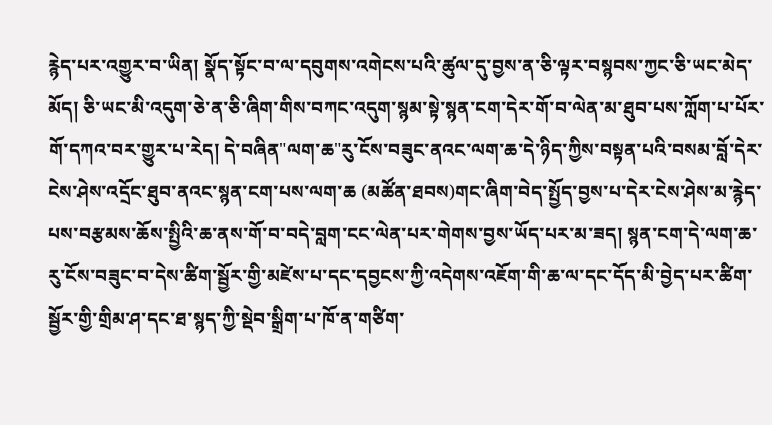རྙེད་པར་འགྱུར་བ་ཡིན། སྣོད་སྟོང་བ་ལ་དབུགས་འགེངས་པའི་ཚུལ་དུ་བྱས་ན་ཅི་ལྟར་བསྙབས་ཀྱང་ཅི་ཡང་མེད་མོད། ཅི་ཡང་མི་འདུག་ཅེ་ན་ཅི་ཞིག་གིས་བཀང་འདུག་སྙམ་སྟེ་སྙན་ངག་དེར་གོ་བ་ལེན་མ་ཐུབ་པས་ཀློག་པ་པོར་གོ་དཀའ་བར་གྱུར་པ་རེད། དེ་བཞིན"ལག་ཆ"རུ་ངོས་བཟུང་ནའང་ལག་ཆ་དེ་ཉིད་ཀྱིས་བསྟན་པའི་བསམ་བློ་དེར་ངེས་ཤེས་འདྲོང་ཐུབ་ནའང་སྙན་ངག་པས་ལག་ཆ (མཚོན་ཐབས)གང་ཞིག་བེད་སྤྱོད་བྱས་པ་དེར་ངེས་ཤེས་མ་རྙེད་པས་བརྩམས་ཆོས་སྤྱིའི་ཆ་ནས་གོ་བ་བདེ་བླག་ངང་ལེན་པར་གེགས་བྱས་ཡོད་པར་མ་ཟད། སྙན་ངག་དེ་ལག་ཆ་རུ་ངོས་བཟུང་བ་དེས་ཚིག་སྦྱོར་གྱི་མཛེས་པ་དང་དབྱངས་ཀྱི་འདེགས་འཇོག་གི་ཆ་ལ་དང་དོད་མི་བྱེད་པར་ཚིག་སྦྱོར་གྱི་གྲིམ་ཤ་དང་ཐ་སྙད་ཀྱི་སྡེབ་སྒྲིག་པ་ཁོ་ན་གཙིག་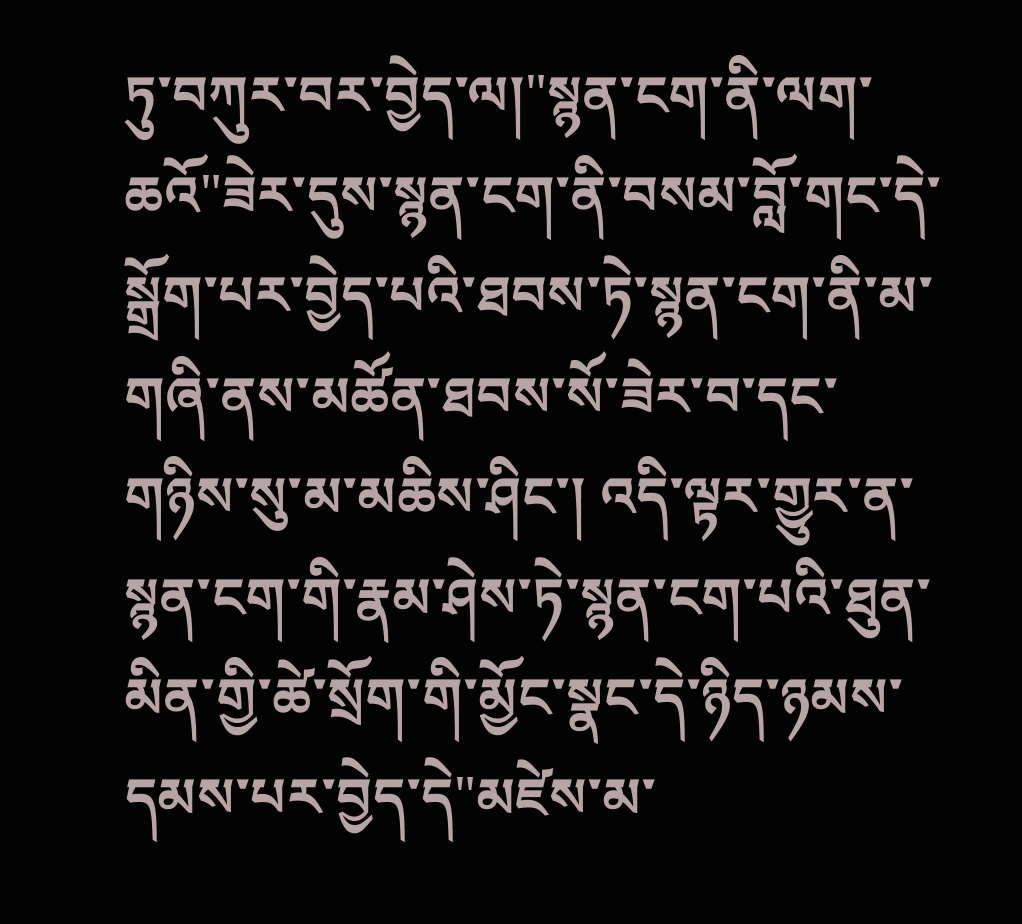ཏུ་བཀུར་བར་བྱེད་ལ།"སྙན་ངག་ནི་ལག་ཆའོ"ཟེར་དུས་སྙན་ངག་ནི་བསམ་བློ་གང་དེ་སྒྲོག་པར་བྱེད་པའི་ཐབས་ཏེ་སྙན་ངག་ནི་མ་གཞི་ནས་མཚོན་ཐབས་སོ་ཟེར་བ་དང་གཉིས་སུ་མ་མཆིས་ཤིང་། འདི་ལྟར་གྱུར་ན་སྙན་ངག་གི་རྣམ་ཤེས་ཏེ་སྙན་ངག་པའི་ཐུན་མིན་གྱི་ཚེ་སྲོག་གི་མྱོང་སྣང་དེ་ཉིད་ཉམས་དམས་པར་བྱེད་དེ"མཛེས་མ་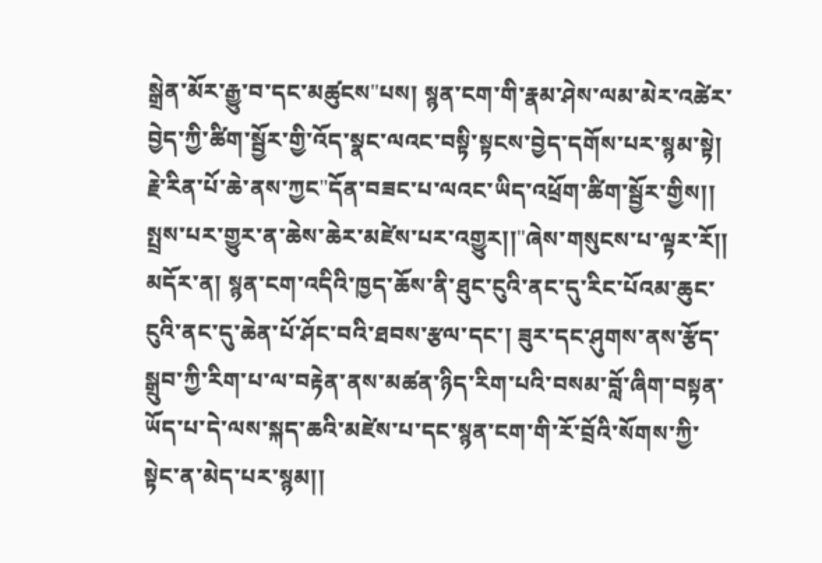སྒྲེན་མོར་རྒྱུ་བ་དང་མཚུངས"པས། སྙན་ངག་གི་རྣམ་ཤེས་ལམ་མེར་འཚེར་བྱེད་ཀྱི་ཚིག་སྦྱོར་གྱི་འོད་སྣང་ལའང་བསྟི་སྟངས་བྱེད་དགོས་པར་སྙམ་སྟེ། རྗེ་རིན་པོ་ཆེ་ནས་ཀྱང"དོན་བཟང་པ་ལའང་ཡིད་འཕྲོག་ཚིག་སྦྱོར་གྱིས།། སྤྲས་པར་གྱུར་ན་ཆེས་ཆེར་མཛེས་པར་འགྱུར།།"ཞེས་གསུངས་པ་ལྟར་རོ།།
མདོར་ན། སྙན་ངག་འདིའི་ཁྱད་ཆོས་ནི་ཐུང་ངུའི་ནང་དུ་རིང་པོའམ་ཆུང་ངུའི་ནང་དུ་ཆེན་པོ་ཤོང་བའི་ཐབས་རྩལ་དང་། ཟུར་དང་ཤུགས་ནས་རྩོད་སྒྲུབ་ཀྱི་རིག་པ་ལ་བརྟེན་ནས་མཚན་ཉིད་རིག་པའི་བསམ་བློ་ཞིག་བསྟན་ཡོད་པ་དེ་ལས་སྐད་ཆའི་མཛེས་པ་དང་སྙན་ངག་གི་རོ་བྲོའི་སོགས་ཀྱི་སྟེང་ན་མེད་པར་སྙམ།།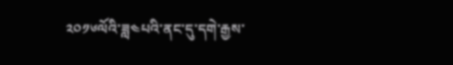༢༠༡༦ལོའི་ཟླ༤པའི་ནང་དུ་དགེ་རྒྱས་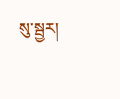སུ་སྦྱར།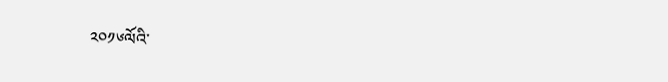༢༠༡༦ལོའི་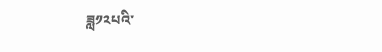ཟླ༡༢པའི་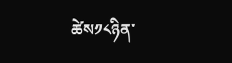ཚེས༡༨ཉིན་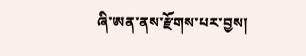ཞི་ཨན་ནས་རྫོགས་པར་བྱས།